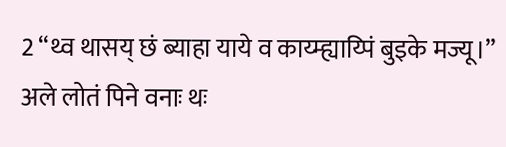2 “थ्व थासय् छं ब्याहा याये व काय्म्ह्याय्पिं बुइके मज्यू।”
अले लोतं पिने वनाः थः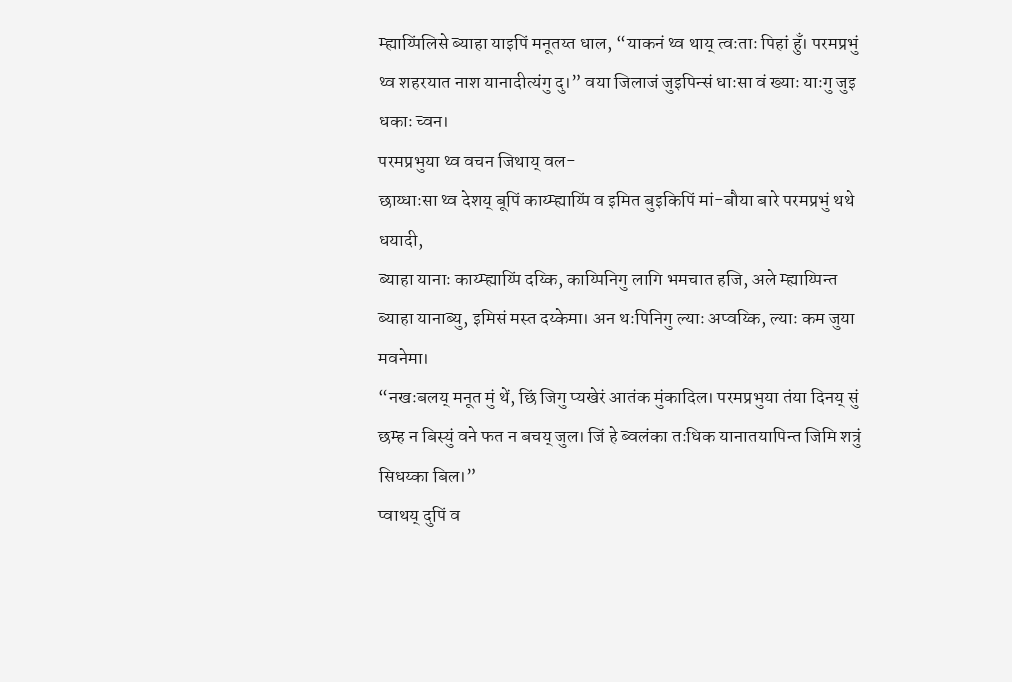म्ह्याय्पिंलिसे ब्याहा याइपिं मनूतय्त धाल, “याकनं थ्व थाय् त्वःताः पिहां हुँ। परमप्रभुं थ्व शहरयात नाश यानादीत्यंगु दु।” वया जिलाजं जुइपिन्सं धाःसा वं ख्याः याःगु जुइ धकाः च्वन।
परमप्रभुया थ्व वचन जिथाय् वल-
छाय्धाःसा थ्व देशय् बूपिं काय्म्ह्याय्पिं व इमित बुइकिपिं मां-बौया बारे परमप्रभुं थथे धयादी,
ब्याहा यानाः काय्म्ह्याय्पिं दय्कि, काय्पिनिगु लागि भमचात हजि, अले म्ह्याय्पिन्त ब्याहा यानाब्यु, इमिसं मस्त दय्केमा। अन थःपिनिगु ल्याः अप्वय्कि, ल्याः कम जुया मवनेमा।
“नखःबलय् मनूत मुं थें, छिं जिगु प्यखेरं आतंक मुंकादिल। परमप्रभुया तंया दिनय् सुं छम्ह न बिस्युं वने फत न बचय् जुल। जिं हे ब्वलंका तःधिक यानातयापिन्त जिमि शत्रुं सिधय्का बिल।”
प्वाथय् दुपिं व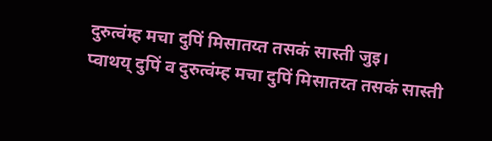दुरुत्वंम्ह मचा दुपिं मिसातय्त तसकं सास्ती जुइ।
प्वाथय् दुपिं व दुरुत्वंम्ह मचा दुपिं मिसातय्त तसकं सास्ती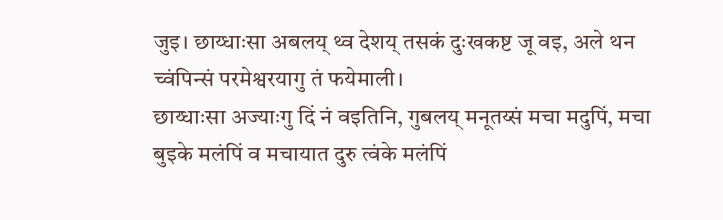जुइ। छाय्धाःसा अबलय् थ्व देशय् तसकं दुःखकष्ट जू वइ, अले थन च्वंपिन्सं परमेश्वरयागु तं फयेमाली।
छाय्धाःसा अज्याःगु दिं नं वइतिनि, गुबलय् मनूतय्सं मचा मदुपिं, मचा बुइके मलंपिं व मचायात दुरु त्वंके मलंपिं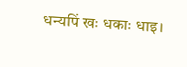धन्यपिं खः धकाः धाइ।